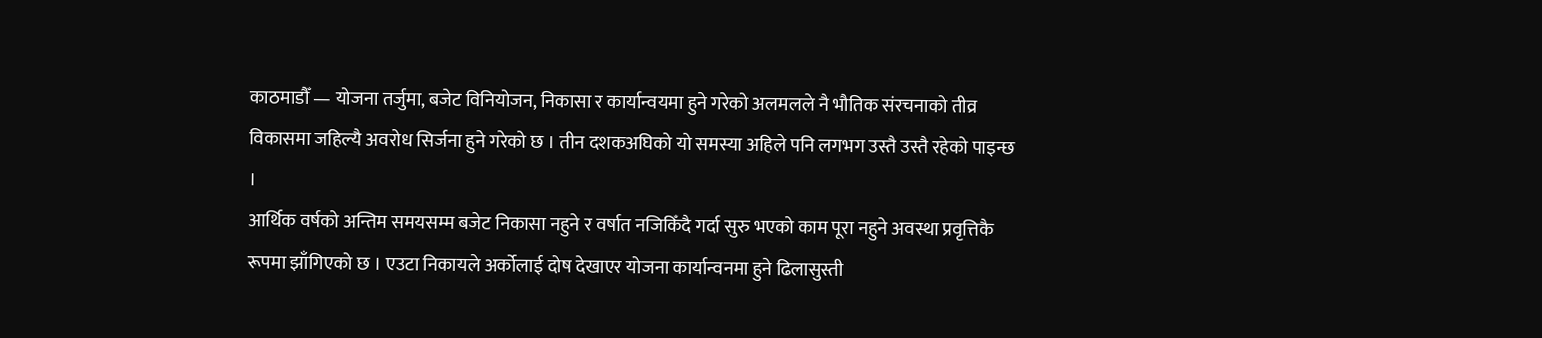काठमाडौँ — योजना तर्जुमा, बजेट विनियोजन, निकासा र कार्यान्वयमा हुने गरेको अलमलले नै भौतिक संरचनाको तीव्र विकासमा जहिल्यै अवरोध सिर्जना हुने गरेको छ । तीन दशकअघिको यो समस्या अहिले पनि लगभग उस्तै उस्तै रहेको पाइन्छ ।
आर्थिक वर्षको अन्तिम समयसम्म बजेट निकासा नहुने र वर्षात नजिकिँदै गर्दा सुरु भएको काम पूरा नहुने अवस्था प्रवृत्तिकै रूपमा झाँगिएको छ । एउटा निकायले अर्कोलाई दोष देखाएर योजना कार्यान्वनमा हुने ढिलासुस्ती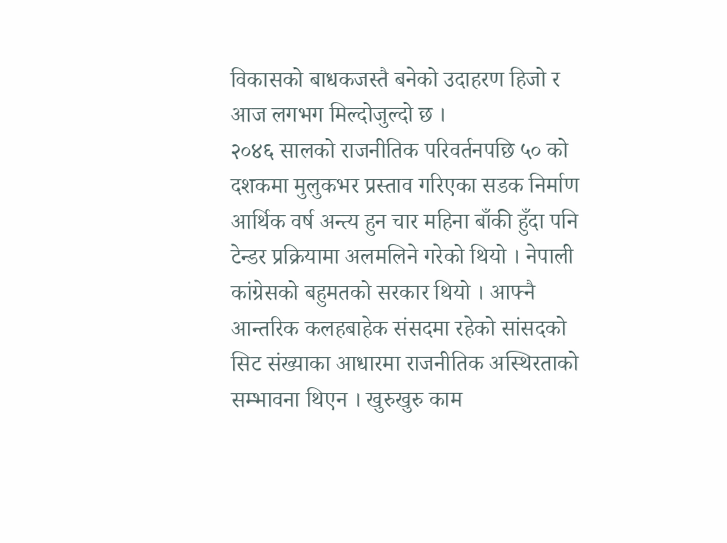विकासको बाधकजस्तै बनेको उदाहरण हिजो र आज लगभग मिल्दोजुल्दो छ ।
२०४६ सालको राजनीतिक परिवर्तनपछि ५० को दशकमा मुलुकभर प्रस्ताव गरिएका सडक निर्माण आर्थिक वर्ष अन्त्य हुन चार महिना बाँकी हुँदा पनि टेन्डर प्रक्रियामा अलमलिने गरेको थियो । नेपाली कांग्रेसको बहुमतको सरकार थियो । आफ्नै आन्तरिक कलहबाहेक संसदमा रहेको सांसदको सिट संख्याका आधारमा राजनीतिक अस्थिरताको सम्भावना थिएन । खुरुखुरु काम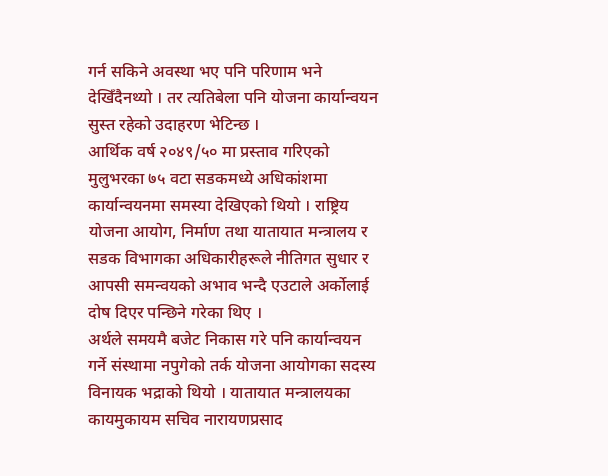गर्न सकिने अवस्था भए पनि परिणाम भने देखिँदैनथ्यो । तर त्यतिबेला पनि योजना कार्यान्वयन सुस्त रहेको उदाहरण भेटिन्छ ।
आर्थिक वर्ष २०४९/५० मा प्रस्ताव गरिएको मुलुभरका ७५ वटा सडकमध्ये अधिकांशमा कार्यान्वयनमा समस्या देखिएको थियो । राष्ट्रिय योजना आयोग, निर्माण तथा यातायात मन्त्रालय र सडक विभागका अधिकारीहरूले नीतिगत सुधार र आपसी समन्वयको अभाव भन्दै एउटाले अर्कोलाई दोष दिएर पन्छिने गरेका थिए ।
अर्थले समयमै बजेट निकास गरे पनि कार्यान्वयन गर्ने संस्थामा नपुगेको तर्क योजना आयोगका सदस्य विनायक भद्राको थियो । यातायात मन्त्रालयका कायमुकायम सचिव नारायणप्रसाद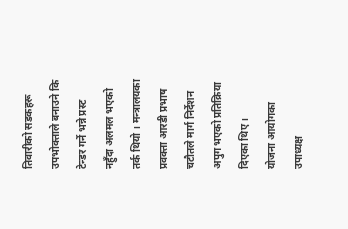तिवारीको सडकहरू उपभोक्ताले बनाउने कि टेन्डर गर्ने भन्ने प्रस्ट नहुँदा अलमल भएको तर्क थियो । मन्त्रालयका प्रवक्ता आरडी प्रभाष चटौतले मार्ग निर्देशन अपुग भएको प्रतिक्रिया दिएका थिए ।
योजना आयोगका उपाध्यक्ष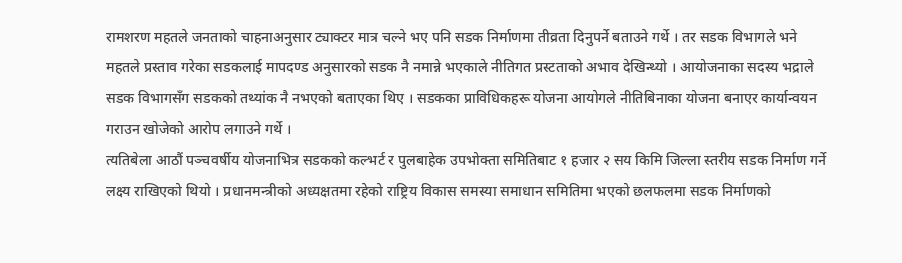रामशरण महतले जनताको चाहनाअनुसार ट्याक्टर मात्र चल्ने भए पनि सडक निर्माणमा तीव्रता दिनुपर्ने बताउने गर्थे । तर सडक विभागले भने महतले प्रस्ताव गरेका सडकलाई मापदण्ड अनुसारको सडक नै नमान्ने भएकाले नीतिगत प्रस्टताको अभाव देखिन्थ्यो । आयोजनाका सदस्य भद्राले सडक विभागसँग सडकको तथ्यांक नै नभएको बताएका थिए । सडकका प्राविधिकहरू योजना आयोगले नीतिबिनाका योजना बनाएर कार्यान्वयन गराउन खोजेको आरोप लगाउने गर्थे ।
त्यतिबेला आठौं पञ्चवर्षीय योजनाभित्र सडकको कल्भर्ट र पुलबाहेक उपभोक्ता समितिबाट १ हजार २ सय किमि जिल्ला स्तरीय सडक निर्माण गर्ने लक्ष्य राखिएको थियो । प्रधानमन्त्रीको अध्यक्षतमा रहेको राष्ट्रिय विकास समस्या समाधान समितिमा भएको छलफलमा सडक निर्माणको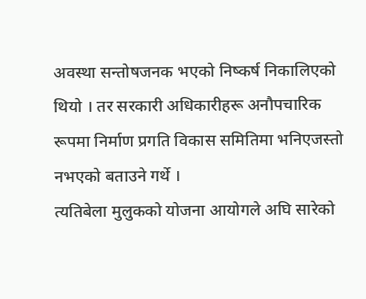अवस्था सन्तोषजनक भएको निष्कर्ष निकालिएको थियो । तर सरकारी अधिकारीहरू अनौपचारिक रूपमा निर्माण प्रगति विकास समितिमा भनिएजस्तो नभएको बताउने गर्थे ।
त्यतिबेला मुलुकको योजना आयोगले अघि सारेको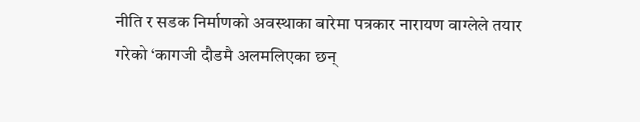नीति र सडक निर्माणको अवस्थाका बारेमा पत्रकार नारायण वाग्लेले तयार गरेको ‘कागजी दौडमै अलमलिएका छन्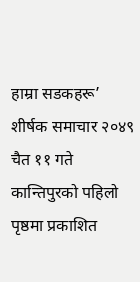हाम्रा सडकहरू’ शीर्षक समाचार २०४९ चैत ११ गते कान्तिपुरको पहिलो पृष्ठमा प्रकाशित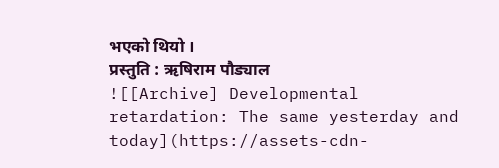भएको थियो ।
प्रस्तुति : ऋषिराम पौड्याल
![[Archive] Developmental retardation: The same yesterday and today](https://assets-cdn-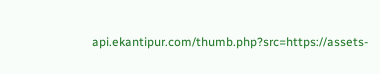api.ekantipur.com/thumb.php?src=https://assets-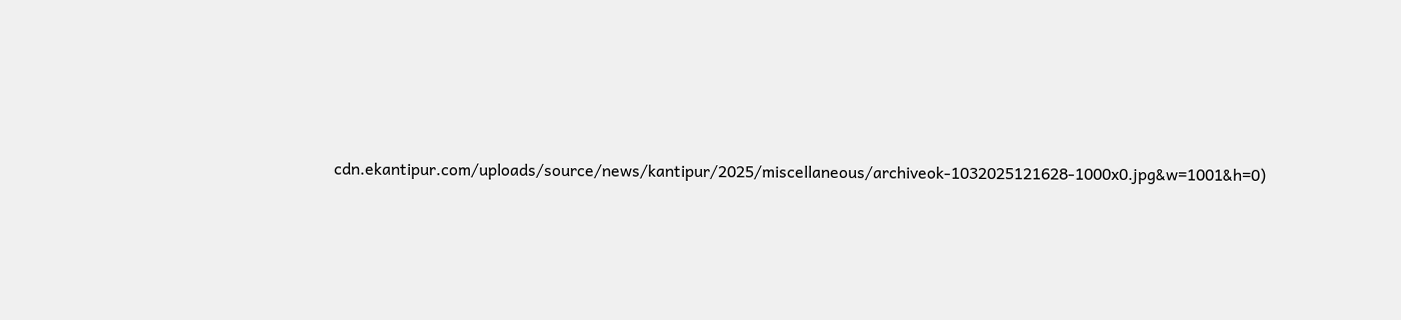cdn.ekantipur.com/uploads/source/news/kantipur/2025/miscellaneous/archiveok-1032025121628-1000x0.jpg&w=1001&h=0)